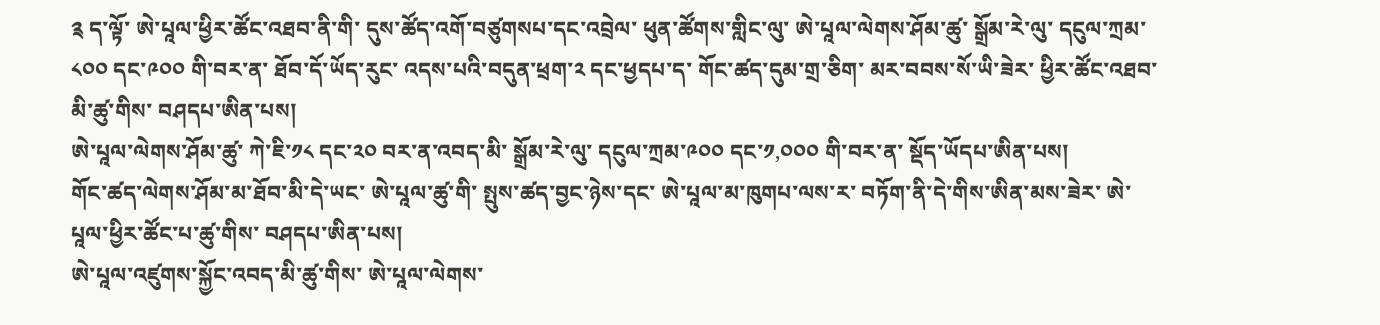༉ ད་ལྟོ་ ཨེ་པཱལ་ཕྱིར་ཚོང་འཐབ་ནི་གི་ དུས་ཚོད་འགོ་བཙུགསཔ་དང་འབྲེལ་ ཕུན་ཚོགས་གླིང་ལུ་ ཨེ་པཱལ་ལེགས་ཤོམ་ཚུ་ སྒྲོམ་རེ་ལུ་ དངུལ་ཀྲམ་༨༠༠ དང་༩༠༠ གི་བར་ན་ ཐོབ་དོ་ཡོད་རུང་ འདས་པའི་བདུན་ཕྲག་༢ དང་ཕྱདཔ་ད་ གོང་ཚད་དུམ་གྲ་ཅིག་ མར་བབས་སོ་ཡི་ཟེར་ ཕྱིར་ཚོང་འཐབ་མི་ཚུ་གིས་ བཤདཔ་ཨིན་པས།
ཨེ་པཱལ་ལེགས་ཤོམ་ཚུ་ ཀེ་ཇི་༡༨ དང་༢༠ བར་ན་འབད་མི་ སྒྲོམ་རེ་ལུ་ དངུལ་ཀྲམ་༩༠༠ དང་༡,༠༠༠ གི་བར་ན་ སྡོད་ཡོདཔ་ཨིན་པས།
གོང་ཚད་ལེགས་ཤོམ་མ་ཐོབ་མི་དེ་ཡང་ ཨེ་པཱལ་ཚུ་གི་ སྤུས་ཚད་བྱང་ཉེས་དང་ ཨེ་པཱལ་མ་ཁུགཔ་ལས་ར་ བཏོག་ནི་དེ་གིས་ཨིན་མས་ཟེར་ ཨེ་པཱལ་ཕྱིར་ཚོང་པ་ཚུ་གིས་ བཤདཔ་ཨིན་པས།
ཨེ་པཱལ་འཛུགས་སྐྱོང་འབད་མི་ཚུ་གིས་ ཨེ་པཱལ་ལེགས་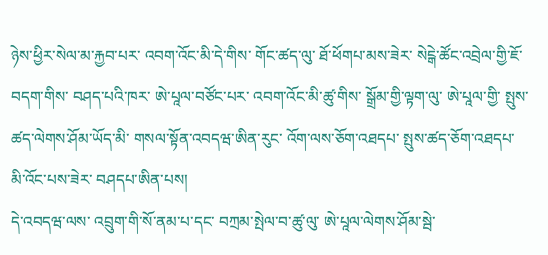ཉེས་ཕྱིར་སེལ་མ་རྐྱབ་པར་ འབག་འོང་མི་དེ་གིས་ གོང་ཚད་ལུ་ ཐོ་ཕོགཔ་མས་ཟེར་ སེངྒེ་ཚོང་འབྲེལ་གྱི་ཇོ་བདག་གིས་ བཤད་པའི་ཁར་ ཨེ་པཱལ་བཙོང་པར་ འབག་འོང་མི་ཚུ་གིས་ སྒྲོམ་གྱི་ལྟག་ལུ་ ཨེ་པཱལ་གྱི་ སྤུས་ཚད་ལེགས་ཤོམ་ཡོད་མི་ གསལ་སྟོན་འབདཝ་ཨིན་རུང་ འོག་ལས་ཅོག་འཐདཔ་ སྤུས་ཚད་ཅོག་འཐདཔ་མི་འོང་པས་ཟེར་ བཤདཔ་ཨིན་པས།
དེ་འབདཝ་ལས་ འབྲུག་གི་སོ་ནམ་པ་དང་ བཀྲམ་སྤེལ་བ་ཚུ་ལུ་ ཨེ་པཱལ་ལེགས་ཤོམ་སྦེ་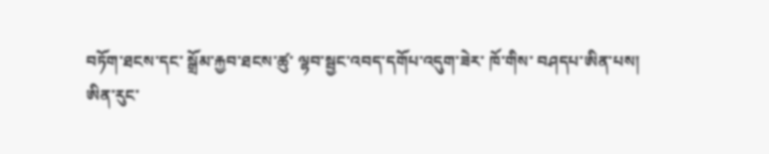བཏོག་ཐངས་དང་ སྒྲོམ་རྐྱབ་ཐངས་ཚུ་ ལྷབ་སྦྱང་འབད་དགོཔ་འདུག་ཟེར་ ཁོ་གིས་ བཤདཔ་ཨིན་པས།
ཨིན་རུང་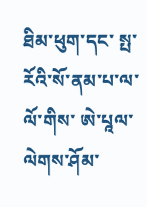ཐིམ་ཕུག་དང་ སྤ་རོའི་སོ་ནམ་པ་ལ་ལོ་གིས་ ཨེ་པཱལ་ལེགས་ཤོམ་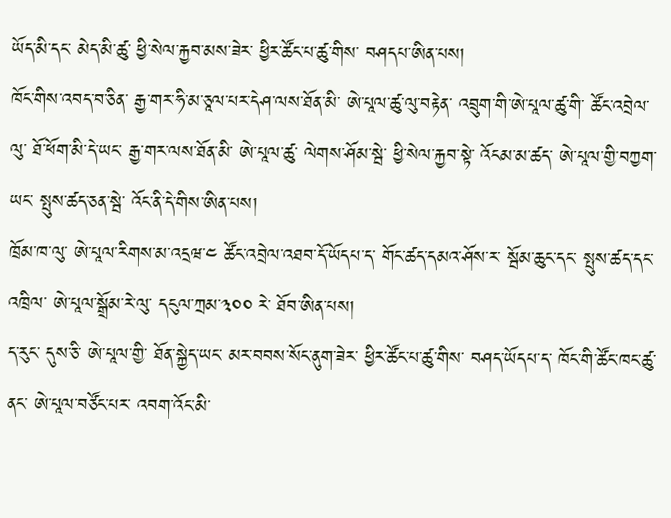ཡོད་མི་དང་ མེད་མི་ཚུ་ ཕྱི་སེལ་རྐྱབ་མས་ཟེར་ ཕྱིར་ཚོང་པ་ཚུ་གིས་ བཤདཔ་ཨིན་པས།
ཁོང་གིས་འབད་བ་ཅིན་ རྒྱ་གར་ཧི་མ་ཅཱལ་པར་དེཤ་ལས་ཐོན་མི་ ཨེ་པཱལ་ཚུ་ལུ་བརྟེན་ འབྲུག་གི་ཨེ་པཱལ་ཚུ་གི་ ཚོང་འབྲེལ་ལུ་ ཐོ་ཕོག་མི་དེ་ཡང་ རྒྱ་གར་ལས་ཐོན་མི་ ཨེ་པཱལ་ཚུ་ ལེགས་ཤོམ་སྦེ་ ཕྱི་སེལ་རྐྱབ་སྟེ་ འོངམ་མ་ཚད་ ཨེ་པཱལ་གྱི་བཀྱག་ཡང་ སྤུས་ཚད་ཅན་སྦེ་ འོང་ནི་དེ་གིས་ཨིན་པས།
ཁྲོམ་ཁ་ལུ་ ཨེ་པཱལ་རིགས་མ་འདྲཝ་༤ ཚོང་འབྲེལ་འཐབ་དོ་ཡོདཔ་ད་ གོང་ཚད་དམའ་ཤོས་ར་ སྦོམ་ཆུང་དང་ སྤུས་ཚད་དང་འཁྲིལ་ ཨེ་པཱལ་སྒྲོམ་རེ་ལུ་ དངུལ་ཀྲམ་༣༠༠ རེ་ ཐོབ་ཨིན་པས།
ད་རུང་ དུས་ཅི་ ཨེ་པཱལ་གྱི་ ཐོན་སྐྱེད་ཡང་ མར་བབས་སོང་ནུག་ཟེར་ ཕྱིར་ཚོང་པ་ཚུ་གིས་ བཤད་ཡོདཔ་ད་ ཁོང་གི་ཚོང་ཁང་ཚུ་ནང་ ཨེ་པཱལ་བཙོང་པར་ འབག་འོང་མི་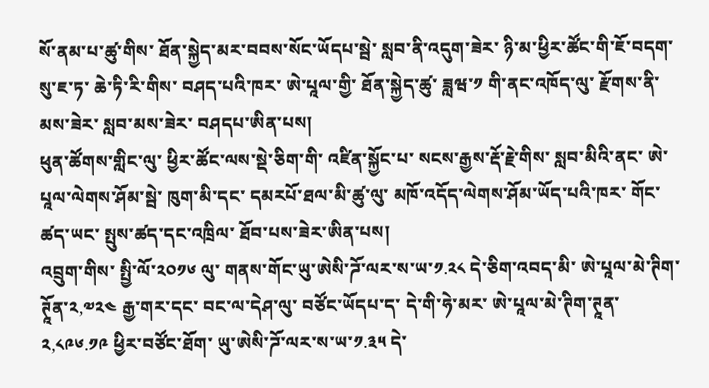སོ་ནམ་པ་ཚུ་གིས་ ཐོན་སྐྱེད་མར་བབས་སོང་ཡོདཔ་སྦེ་ སླབ་ནི་འདུག་ཟེར་ ཉི་མ་ཕྱིར་ཚོང་གི་ཇོ་བདག་ སུ་ཇ་ཏ་ ཆེ་ཏི་རི་གིས་ བཤད་པའི་ཁར་ ཨེ་པཱལ་གྱི་ ཐོན་སྐྱེད་ཚུ་ ཟླཝ་༡ གི་ནང་འཁོད་ལུ་ རྫོགས་ནི་མས་ཟེར་ སླབ་མས་ཟེར་ བཤདཔ་ཨིན་པས།
ཕུན་ཚོགས་གླིང་ལུ་ ཕྱིར་ཚོང་ལས་སྡེ་ཅིག་གི་ འཛིན་སྐྱོང་པ་ སངས་རྒྱས་རྡོ་རྗེ་གིས་ སླབ་མིའི་ནང་ ཨེ་པཱལ་ལེགས་ཤོམ་སྦེ་ ཁུག་མི་དང་ དམརཔོ་ཐལ་མི་ཚུ་ལུ་ མཁོ་འདོད་ལེགས་ཤོམ་ཡོད་པའི་ཁར་ གོང་ཚད་ཡང་ སྤུས་ཚད་དང་འཁྲིལ་ ཐོབ་པས་ཟེར་ཨིན་པས།
འབྲུག་གིས་ སྤྱི་ལོ་༢༠༡༦ ལུ་ གནས་གོང་ཡུ་ཨེསི་ཌོ་ལར་ས་ཡ་༡.༢༨ དེ་ཅིག་འབད་མི་ ཨེ་པཱལ་མེ་ཊིག་ཊཱོན་༢,༧༢༤ རྒྱ་གར་དང་ བང་ལ་དེཤ་ལུ་ བཙོང་ཡོདཔ་ད་ དེ་གི་ཧེ་མར་ ཨེ་པཱལ་མེ་ཊིག་ཊཱན་༢,༨༩༦.༡༩ ཕྱིར་བཙོང་ཐོག་ ཡུ་ཨེསི་ཌོ་ལར་ས་ཡ་༡.༣༥ དེ་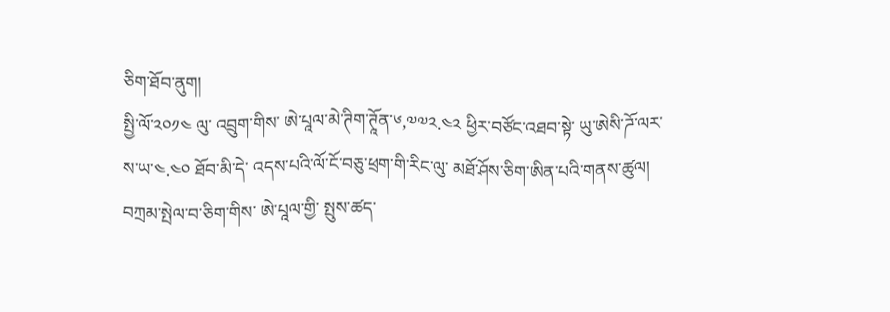ཅིག་ཐོབ་ནུག།
སྤྱི་ལོ་༢༠༡༤ ལུ་ འབྲུག་གིས་ ཨེ་པཱལ་མེ་ཊིག་ཊཱོན་༦,༧༧༢.༤༢ ཕྱིར་བཙོང་འཐབ་སྟེ་ ཡུ་ཨེསི་ཌོ་ལར་ས་ཡ་༤.༤༠ ཐོབ་མི་དེ་ འདས་པའི་ལོ་ངོ་བཅུ་ཕྲག་གི་རིང་ལུ་ མཐོ་ཤོས་ཅིག་ཨིན་པའི་གནས་ཚུལ།
བཀྲམ་སྤེལ་བ་ཅིག་གིས་ ཨེ་པཱལ་གྱི་ སྤུས་ཚད་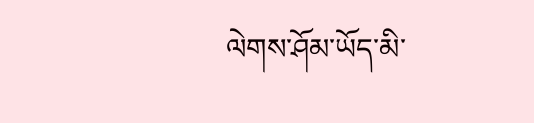ལེགས་ཤོམ་ཡོད་མི་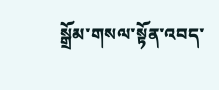སྒྲོམ་གསལ་སྟོན་འབད་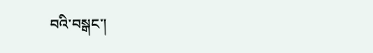བའི་བསྒང་།